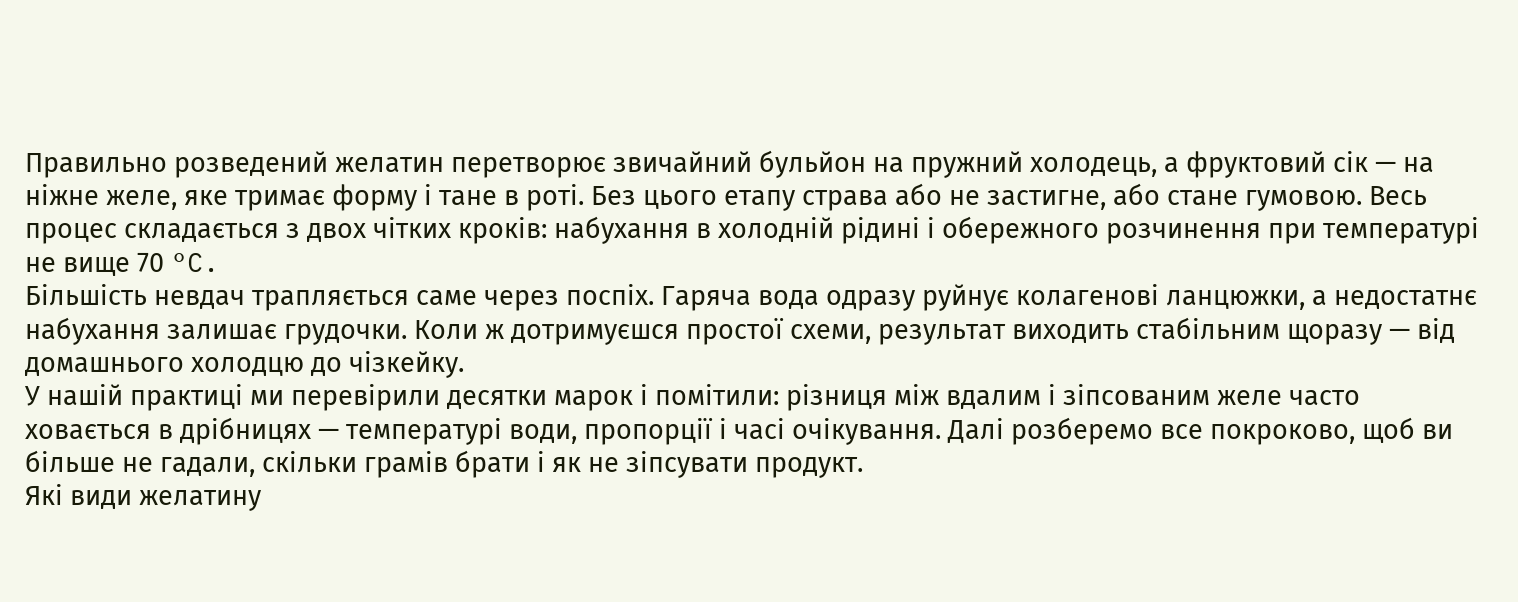Правильно розведений желатин перетворює звичайний бульйон на пружний холодець, а фруктовий сік — на ніжне желе, яке тримає форму і тане в роті. Без цього етапу страва або не застигне, або стане гумовою. Весь процес складається з двох чітких кроків: набухання в холодній рідині і обережного розчинення при температурі не вище 70 °C.
Більшість невдач трапляється саме через поспіх. Гаряча вода одразу руйнує колагенові ланцюжки, а недостатнє набухання залишає грудочки. Коли ж дотримуєшся простої схеми, результат виходить стабільним щоразу — від домашнього холодцю до чізкейку.
У нашій практиці ми перевірили десятки марок і помітили: різниця між вдалим і зіпсованим желе часто ховається в дрібницях — температурі води, пропорції і часі очікування. Далі розберемо все покроково, щоб ви більше не гадали, скільки грамів брати і як не зіпсувати продукт.
Які види желатину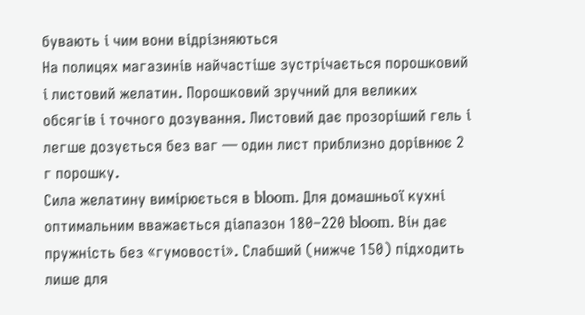бувають і чим вони відрізняються
На полицях магазинів найчастіше зустрічається порошковий і листовий желатин. Порошковий зручний для великих обсягів і точного дозування. Листовий дає прозоріший гель і легше дозується без ваг — один лист приблизно дорівнює 2 г порошку.
Сила желатину вимірюється в bloom. Для домашньої кухні оптимальним вважається діапазон 180–220 bloom. Він дає пружність без «гумовості». Слабший (нижче 150) підходить лише для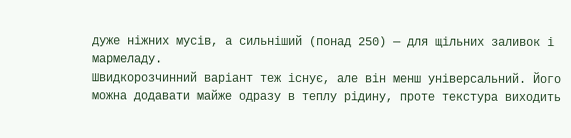дуже ніжних мусів, а сильніший (понад 250) — для щільних заливок і мармеладу.
Швидкорозчинний варіант теж існує, але він менш універсальний. Його можна додавати майже одразу в теплу рідину, проте текстура виходить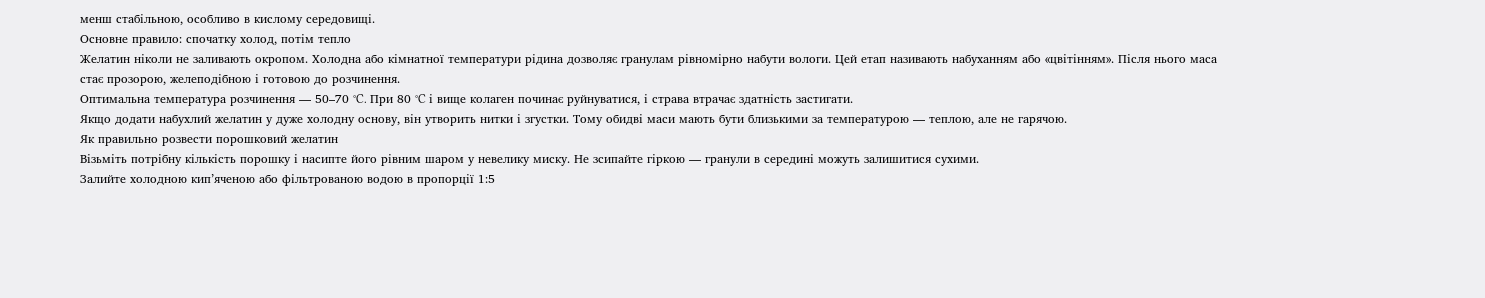менш стабільною, особливо в кислому середовищі.
Основне правило: спочатку холод, потім тепло
Желатин ніколи не заливають окропом. Холодна або кімнатної температури рідина дозволяє гранулам рівномірно набути вологи. Цей етап називають набуханням або «цвітінням». Після нього маса стає прозорою, желеподібною і готовою до розчинення.
Оптимальна температура розчинення — 50–70 °C. При 80 °C і вище колаген починає руйнуватися, і страва втрачає здатність застигати.
Якщо додати набухлий желатин у дуже холодну основу, він утворить нитки і згустки. Тому обидві маси мають бути близькими за температурою — теплою, але не гарячою.
Як правильно розвести порошковий желатин
Візьміть потрібну кількість порошку і насипте його рівним шаром у невелику миску. Не зсипайте гіркою — гранули в середині можуть залишитися сухими.
Залийте холодною кип’яченою або фільтрованою водою в пропорції 1:5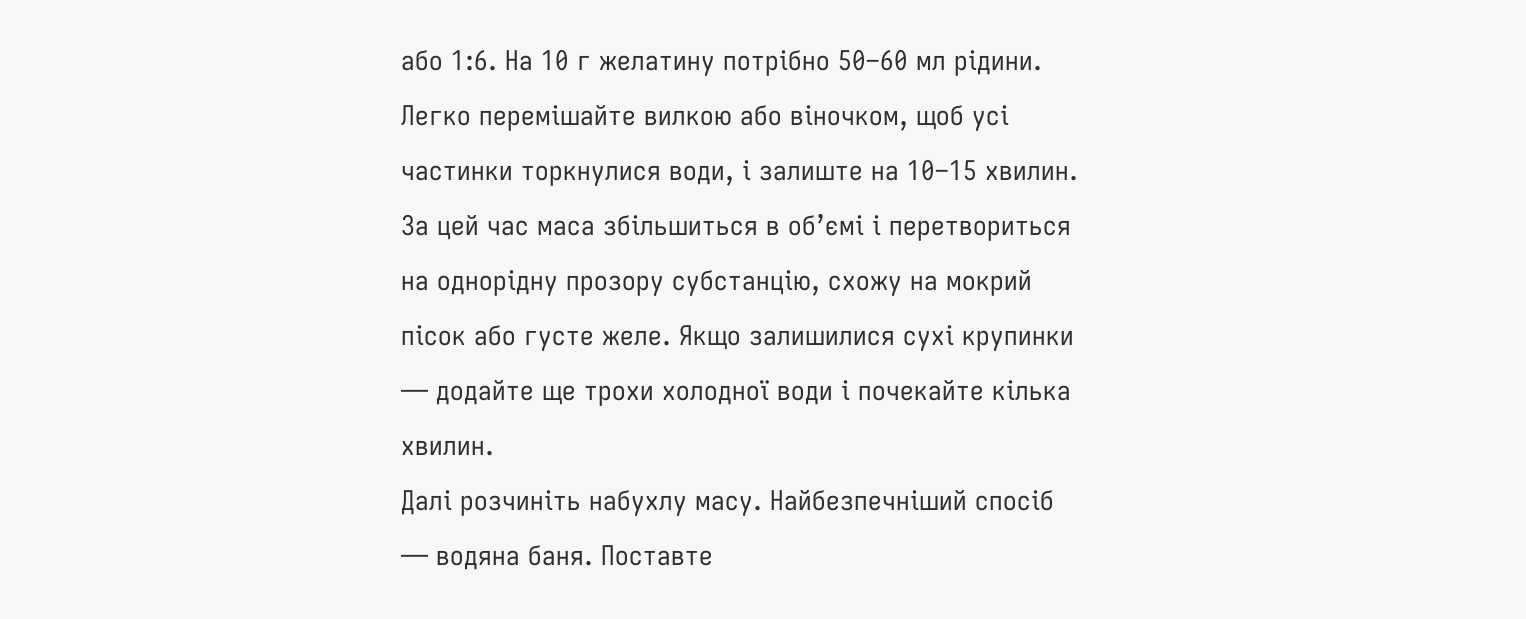або 1:6. На 10 г желатину потрібно 50–60 мл рідини. Легко перемішайте вилкою або віночком, щоб усі частинки торкнулися води, і залиште на 10–15 хвилин.
За цей час маса збільшиться в об’ємі і перетвориться на однорідну прозору субстанцію, схожу на мокрий пісок або густе желе. Якщо залишилися сухі крупинки — додайте ще трохи холодної води і почекайте кілька хвилин.
Далі розчиніть набухлу масу. Найбезпечніший спосіб — водяна баня. Поставте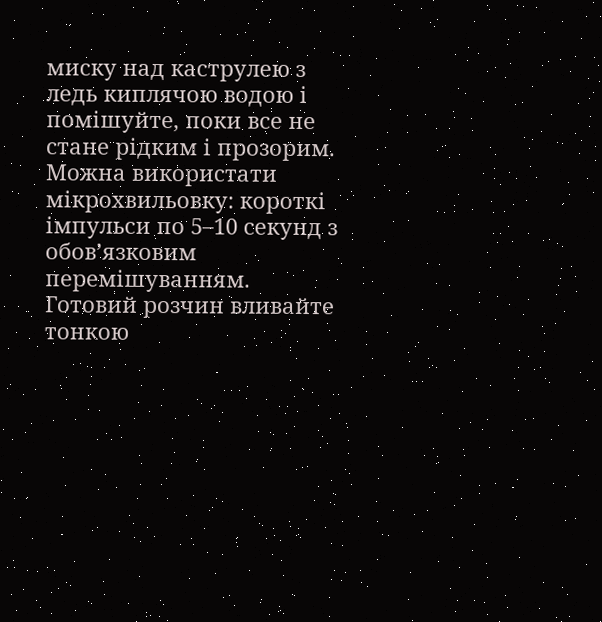миску над каструлею з ледь киплячою водою і помішуйте, поки все не стане рідким і прозорим. Можна використати мікрохвильовку: короткі імпульси по 5–10 секунд з обов’язковим перемішуванням.
Готовий розчин вливайте тонкою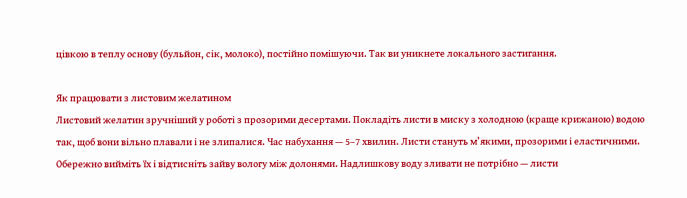цівкою в теплу основу (бульйон, сік, молоко), постійно помішуючи. Так ви уникнете локального застигання.

Як працювати з листовим желатином
Листовий желатин зручніший у роботі з прозорими десертами. Покладіть листи в миску з холодною (краще крижаною) водою так, щоб вони вільно плавали і не злипалися. Час набухання — 5–7 хвилин. Листи стануть м’якими, прозорими і еластичними.
Обережно вийміть їх і відтисніть зайву вологу між долонями. Надлишкову воду зливати не потрібно — листи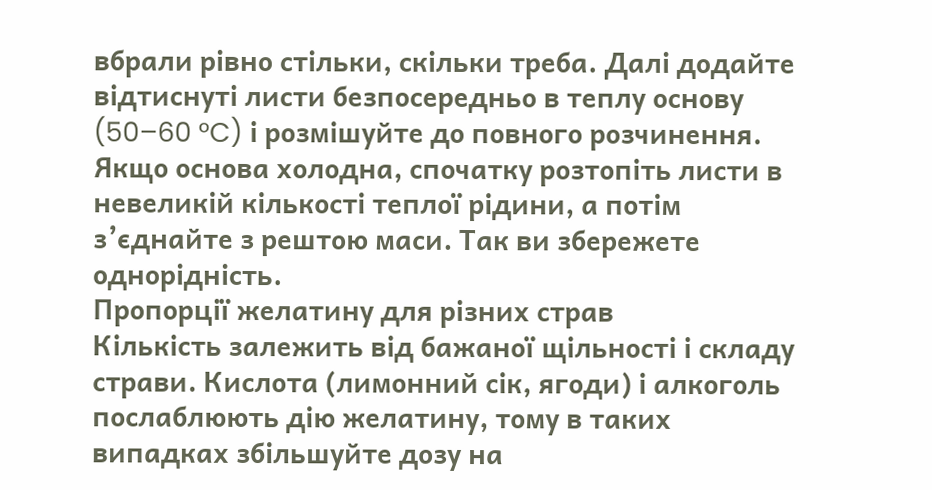вбрали рівно стільки, скільки треба. Далі додайте відтиснуті листи безпосередньо в теплу основу (50–60 °C) і розмішуйте до повного розчинення.
Якщо основа холодна, спочатку розтопіть листи в невеликій кількості теплої рідини, а потім з’єднайте з рештою маси. Так ви збережете однорідність.
Пропорції желатину для різних страв
Кількість залежить від бажаної щільності і складу страви. Кислота (лимонний сік, ягоди) і алкоголь послаблюють дію желатину, тому в таких випадках збільшуйте дозу на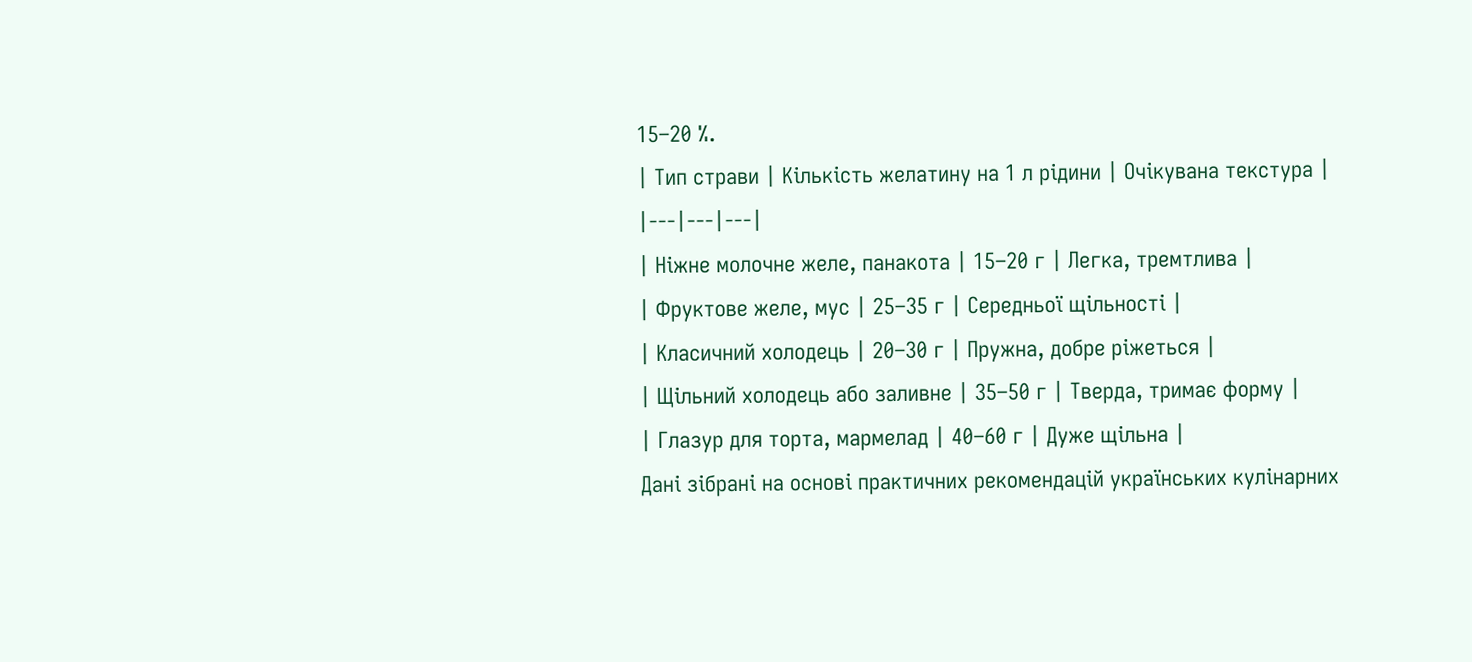15–20 %.
| Тип страви | Кількість желатину на 1 л рідини | Очікувана текстура |
|---|---|---|
| Ніжне молочне желе, панакота | 15–20 г | Легка, тремтлива |
| Фруктове желе, мус | 25–35 г | Середньої щільності |
| Класичний холодець | 20–30 г | Пружна, добре ріжеться |
| Щільний холодець або заливне | 35–50 г | Тверда, тримає форму |
| Глазур для торта, мармелад | 40–60 г | Дуже щільна |
Дані зібрані на основі практичних рекомендацій українських кулінарних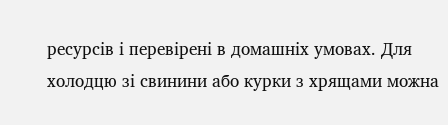ресурсів і перевірені в домашніх умовах. Для холодцю зі свинини або курки з хрящами можна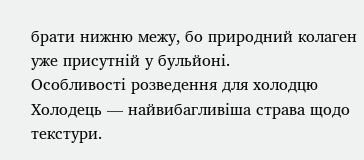брати нижню межу, бо природний колаген уже присутній у бульйоні.
Особливості розведення для холодцю
Холодець — найвибагливіша страва щодо текстури.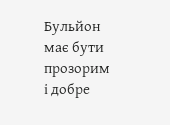Бульйон має бути прозорим і добре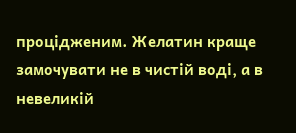процідженим. Желатин краще замочувати не в чистій воді, а в невеликій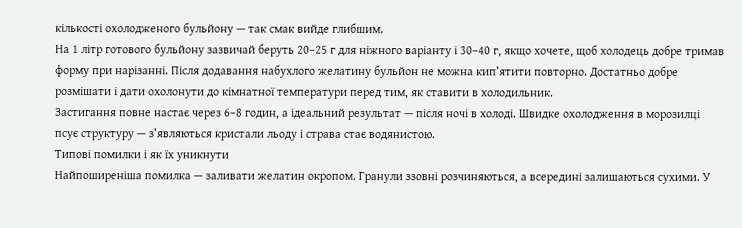кількості охолодженого бульйону — так смак вийде глибшим.
На 1 літр готового бульйону зазвичай беруть 20–25 г для ніжного варіанту і 30–40 г, якщо хочете, щоб холодець добре тримав форму при нарізанні. Після додавання набухлого желатину бульйон не можна кип’ятити повторно. Достатньо добре розмішати і дати охолонути до кімнатної температури перед тим, як ставити в холодильник.
Застигання повне настає через 6–8 годин, а ідеальний результат — після ночі в холоді. Швидке охолодження в морозилці псує структуру — з’являються кристали льоду і страва стає водянистою.
Типові помилки і як їх уникнути
Найпоширеніша помилка — заливати желатин окропом. Гранули ззовні розчиняються, а всередині залишаються сухими. У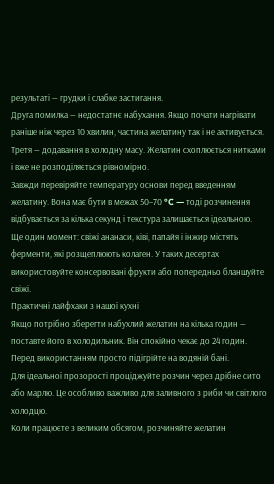результаті — грудки і слабке застигання.
Друга помилка — недостатнє набухання. Якщо почати нагрівати раніше ніж через 10 хвилин, частина желатину так і не активується. Третя — додавання в холодну масу. Желатин схоплюється нитками і вже не розподіляється рівномірно.
Завжди перевіряйте температуру основи перед введенням желатину. Вона має бути в межах 50–70 °C — тоді розчинення відбувається за кілька секунд і текстура залишається ідеальною.
Ще один момент: свіжі ананаси, ківі, папайя і інжир містять ферменти, які розщеплюють колаген. У таких десертах використовуйте консервовані фрукти або попередньо бланшуйте свіжі.
Практичні лайфхаки з нашої кухні
Якщо потрібно зберегти набухлий желатин на кілька годин — поставте його в холодильник. Він спокійно чекає до 24 годин. Перед використанням просто підігрійте на водяній бані.
Для ідеальної прозорості проціджуйте розчин через дрібне сито або марлю. Це особливо важливо для заливного з риби чи світлого холодцю.
Коли працюєте з великим обсягом, розчиняйте желатин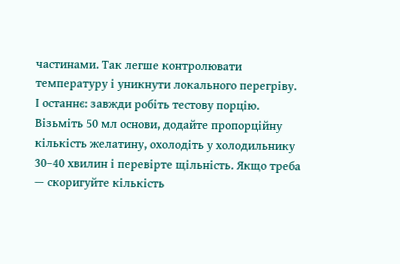частинами. Так легше контролювати температуру і уникнути локального перегріву.
І останнє: завжди робіть тестову порцію. Візьміть 50 мл основи, додайте пропорційну кількість желатину, охолодіть у холодильнику 30–40 хвилин і перевірте щільність. Якщо треба — скоригуйте кількість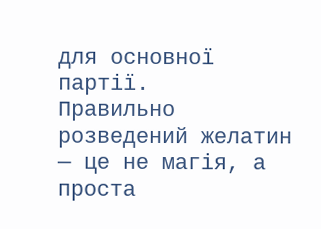для основної партії.
Правильно розведений желатин — це не магія, а проста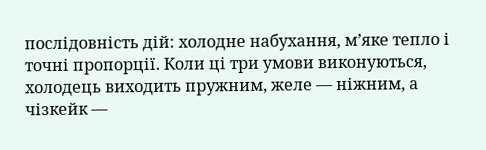послідовність дій: холодне набухання, м’яке тепло і точні пропорції. Коли ці три умови виконуються, холодець виходить пружним, желе — ніжним, а чізкейк —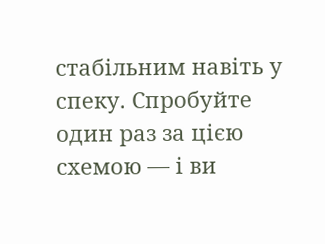стабільним навіть у спеку. Спробуйте один раз за цією схемою — і ви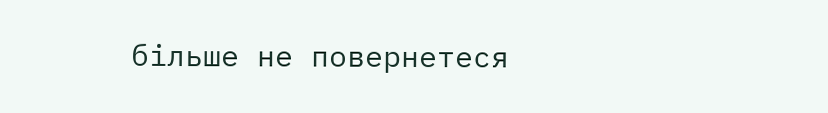більше не повернетеся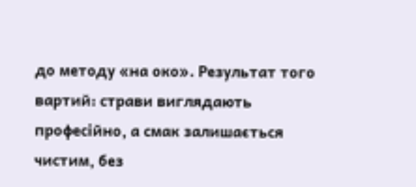до методу «на око». Результат того вартий: страви виглядають професійно, а смак залишається чистим, без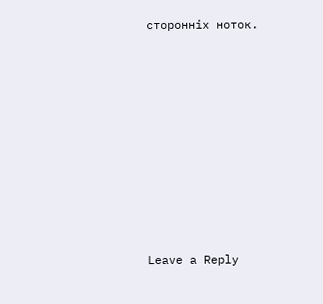сторонніх ноток.













Leave a Reply